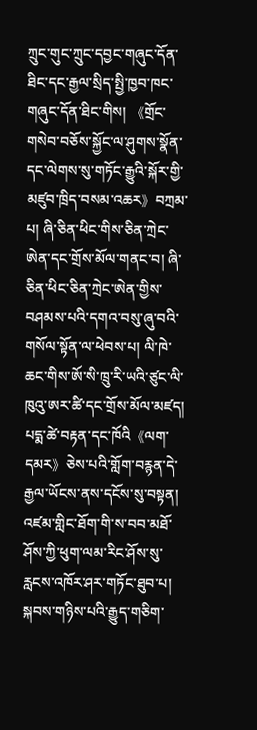ཀྲུང་གུང་ཀྲུང་དབྱང་གཞུང་དོན་ཐིང་དང་རྒྱལ་སྲིད་སྤྱི་ཁྱབ་ཁང་གཞུང་དོན་ཐིང་གིས། 《གྲོང་གསེབ་བཅོས་སྐྱོང་ལ་ཤུགས་སྣོན་དང་ལེགས་སུ་གཏོང་རྒྱུའི་སྐོར་གྱི་མཛུབ་ཁྲིད་བསམ་འཆར》བཀྲམ་པ། ཞི་ཅིན་ཕིང་གིས་ཅིན་ཀྲེང་ཨེན་དང་གྲོས་མོལ་གནང་བ། ཞི་ཅིན་ཕིང་ཅིན་ཀྲེང་ཨེན་གྱིས་བཤམས་པའི་དགའ་བསུ་ཞུ་བའི་གསོལ་སྟོན་ལ་ཕེབས་པ། ལི་ཁེ་ཆང་གིས་ཨོ་སི་ཁྲུ་རི་ཡའི་ཙུང་ལི་ཁུའུ་ཨར་ཚི་དང་གྲོས་མོལ་མཛད། པདྨ་ཚེ་བརྟན་དང་ཁོའི《ལག་དམར》ཅེས་པའི་གློག་བརྙན་དེ་རྒྱལ་ཡོངས་ནས་དངོས་སུ་བསྟན། འཛམ་གླིང་ཐོག་གི་ས་བབ་མཐོ་ཤོས་ཀྱི་ཕུག་ལམ་རིང་ཤོས་སུ་རླངས་འཁོར་ཤར་གཏོང་ཐུབ་པ། སྐབས་གཉིས་པའི་རྒྱུད་གཅིག་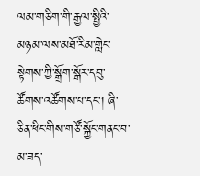ལམ་གཅིག་གི་རྒྱལ་སྤྱིའི་མཉམ་ལས་མཐོ་རིམ་གླེང་སྟེགས་ཀྱི་སྒྲོག་སྒོར་དབུ་ཚོགས་འཚོགས་པ་དང་། ཞི་ཅིན་ཕིང་གིས་གཙོ་སྐྱོང་གནང་བ་མ་ཟད་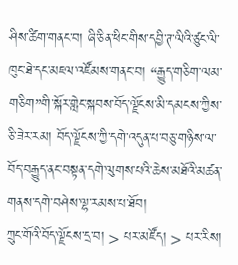ཤིས་ཚིག་གནང་བ། ཞི་ཅིན་ཕིང་གིས་དབྱི་ཊ་ལིའི་ཙུང་ལི་ཁུང་ཐེ་དང་མཇལ་འཛོམས་གནང་བ། “རྒྱུད་གཅིག་ལམ་གཅིག”གི་སྐོར་གླེང་སྐབས་བོད་ལྗོངས་མི་དམངས་ཀྱིས་ཅི་ཟེར་རམ། བོད་ལྗོངས་ཀྱི་དགེ་འདུན་པ་བཅུ་གཉིས་ལ་བོད་བརྒྱུད་ནང་བསྟན་དགེ་ལུགས་པའི་ཆེས་མཐོའི་མཚན་གནས་དགེ་བཤེས་ལྷ་རམས་པ་ཐོབ།
ཀྲུང་གོའི་བོད་ལྗོངས་དྲ་བ། > པར་མཛོད། > པར་རིས།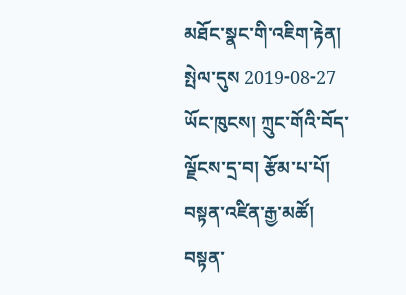མཐོང་སྣང་གི་འཇིག་རྟེན།
སྤེལ་དུས 2019-08-27 ཡོང་ཁུངས། ཀྲུང་གོའི་བོད་ལྗོངས་དྲ་བ། རྩོམ་པ་པོ། བསྟན་འཛིན་རྒྱ་མཚོ།
བསྟན་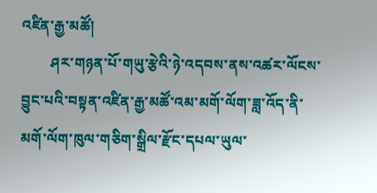འཛིན་རྒྱ་མཚོ།
        ཤར་གཉན་པོ་གཡུ་རྩེའི་ཉེ་འདབས་ནས་འཚར་ལོངས་བྱུང་པའི་བསྟན་འཛིན་རྒྱ་མཚོ་འམ་མགོ་ལོག་ཟླ་འོད་ནི་མགོ་ལོག་ཁུལ་གཅིག་སྒྲིལ་རྫོང་དཔལ་ཡུལ་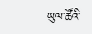ཡུལ་ཚོའི་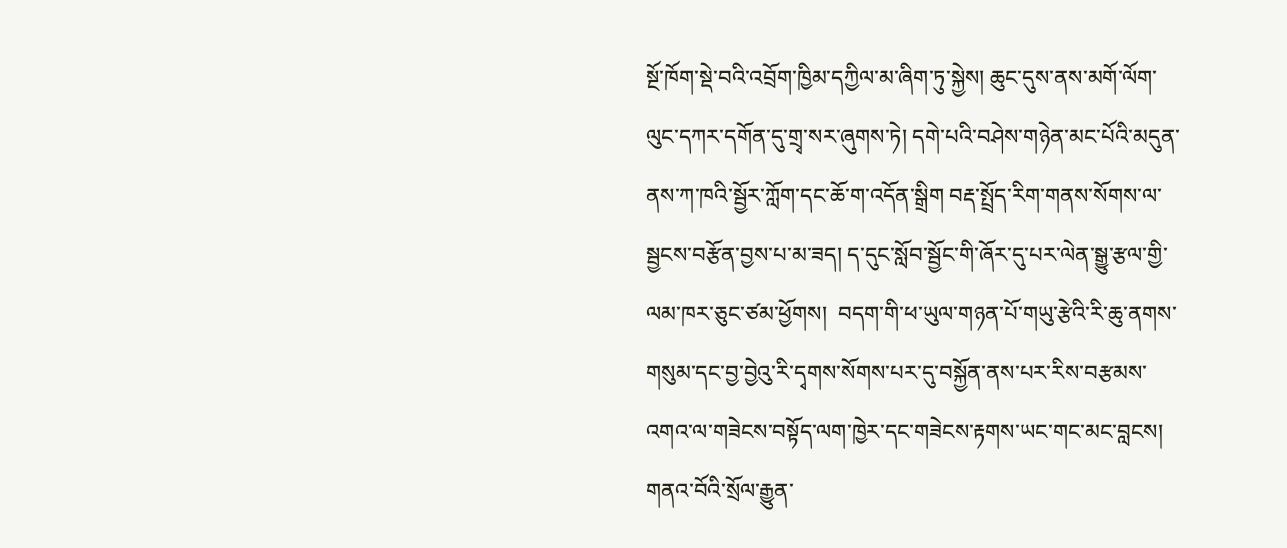སྔོ་ཁོག་སྡེ་བའི་འབྲོག་ཁྱིམ་དཀྱིལ་མ་ཞིག་ཏུ་སྐྱེས། ཆུང་དུས་ནས་མགོ་ལོག་ལུང་དཀར་དགོན་དུ་གྲྭ་སར་ཞུགས་ཏེ། དགེ་པའི་བཤེས་གཉེན་མང་པོའི་མདུན་ནས་ཀ་ཁའི་སྦྱོར་ཀློག་དང་ཆོ་ག་འདོན་སྒྲིག བརྡ་སྤྲོད་རིག་གནས་སོགས་ལ་སྦྱངས་བརྩོན་བྱས་པ་མ་ཟད། ད་དུང་སློབ་སྦྱོང་གི་ཞོར་དུ་པར་ལེན་སྒྱུ་རྩལ་གྱི་ལམ་ཁར་ཅུང་ཙམ་ཕྱོགས།  བདག་གི་ཕ་ཡུལ་གཉན་པོ་གཡུ་རྩེའི་རི་ཆུ་ནགས་གསུམ་དང་བྱ་བྱེའུ་རི་དྭགས་སོགས་པར་དུ་བསྐྱོན་ནས་པར་རིས་བརྩམས་འགའ་ལ་གཟེངས་བསྟོད་ལག་ཁྱེར་དང་གཟེངས་རྟགས་ཡང་གང་མང་བླངས།
གནའ་བོའི་སྲོལ་རྒྱུན་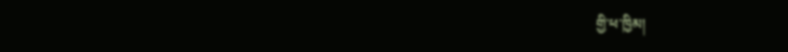གྱི་ཕ་ཁྱིམ།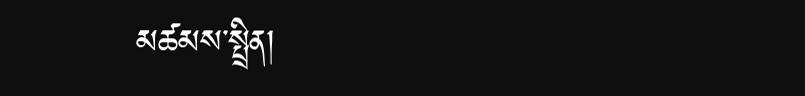མཚམས་སྤྲིན།